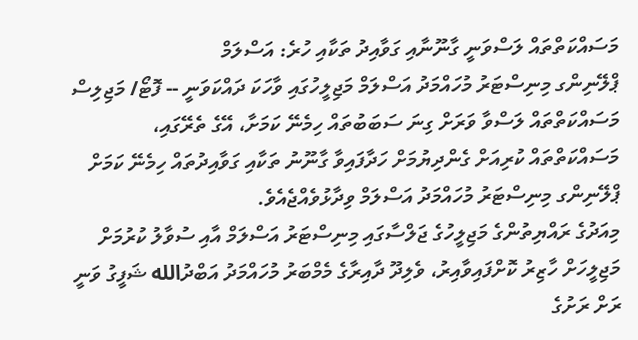މަސައްކަތްތައް ލަސްވަނީ ގާނޫނާއި ގަވާއިދު ތަކާއި ހުރެ: އަސްލަމް
ޕްލޭނިންގ މިނިސްޓަރު މުހައްމަދު އަސްލަމް މަޖިލީހުގައި ވާހަކަ ދައްކަވަނީ -- ފޮޓޯ/ މަޖިލިސް
މަސައްކަތްތައް ލަސްވާ ވަރަށް ގިނަ ސަބަބުތައް ހިމެނޭ ކަމަށާ، އޭގެ ތެރޭގައި، މަސައްކަތްތައް ކުރިއަށް ގެންދިޔުމަށް ހަދާފައިވާ ގާނޫނު ތަކާއި ގަވާއިދުތައް ހިމެނޭ ކަމަށް ޕްލޭނިންގ މިނިސްޓަރު މުހައްމަދު އަސްލަމް ވިދާޅުވެއްޖެއެވެ.
މިއަދުގެ ރައްޔިތުންގެ މަޖިލީހުގެ ޖަލްސާގައި މިނިސްޓަރު އަސްލަމް އާއި ސުވާލު ކުރުމަށް މަޖިލީހަށް ހާޒިރު ކޮށްފައިވާއިރު، ވެލިދޫ ދާއިރާގެ މެމްބަރު މުހައްމަދު އަބްދުالله ޝަފީގު ވަނީ ރަށް ރަށުގެ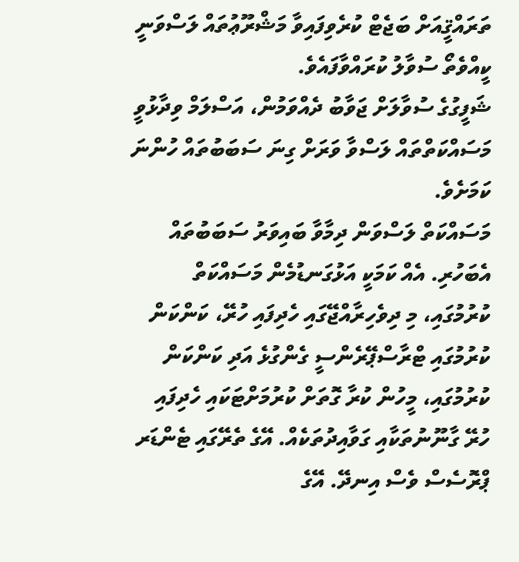ތަރައްޤީއަށް ބަޖެޓް ކުރެވިފައިވާ މަޝްރޫޢުތައް ލަސްވަނީ ކީއްވެތޯ ސުވާލު ކުރައްވާފައެވެ.
ޝަފީގުގެ ސުވާލަށް ޖަވާބު ދެއްވަމުން، އަސްލަމް ވިދާޅުވީ މަސައްކަތްތައް ލަސްވާ ވަރަށް ގިނަ ސަބަބުތައް ހުންނަ ކަމަށެވެ.
މަސައްކަތް ލަސްވަން ދިމާވާ ބައިވަރު ސަބަބުތައް އެބަހުރި. އެއް ކަމަކީ އަޅުގަނޑުމެން މަސައްކަތް ކުރުމުގައި، މި ދިވެހިރާއްޖޭގައި ހެދިފައި ހުރޭ، ކަންކަން ކުރުމުގައި ޓްރާސްޕޭރެންސީ ގެންގުޅެ އަދި ކަންކަން ކުރުމުގައި، މީހުން ކުރާ ގޮތަށް ކުރުމަށްޓަކައި ހެދިފައި ހުރޭ ގާނޫނުތަކާއި ގަވާއިދުތަކެއް. އޭގެ ތެރޭގައި ޓެންޑަރ ޕްރޮސެސް ވެސް އިނދޭ. އޭގެ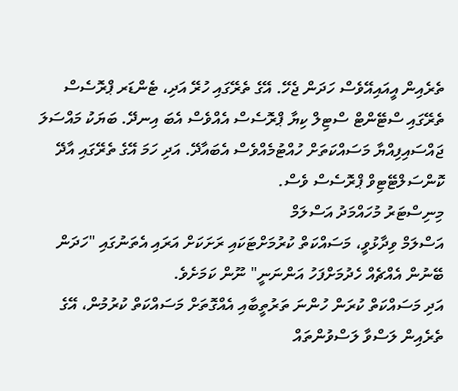ތެރެއިން އީއައިއޭވެސް ހަދަން ޖެހޭ. އޭގެ ތެރޭގައި ހުރޭ އަދި، ޓެންޑަރ ޕްރޮސެސް ތެރޭގައި ސްޓޭންޓް ސްޓިލް ކިޔާ ޕްރޮސެސް އެއްވެސް އެބަ އިނދޭ. ބަޔަކު މައްސަލަ ޖައްސައިފިއްޔާ މަސައްކަތަށް ހުއްޓުމެއްވެސް އެބައާދޭ. އަދި ހަމަ އޭގެ ތެރޭގައި އާދޭ ކޮންސަލްޓޭޓިވް ޕްރޮސެސް ވެސް.
މިނިސްޓަރު މުހައްމަދު އަސްލަމް
އަސްލަމް ވިދާޅުވީ، މަސައްކަތް ކުރުމަށްޓަކައި ރަށަކަށް އަރައި އެތަނުގައި "ހަދަން ބޭނުން އެއްޗެއް ހެދުމަށްފަހު އަންނަނީ" ނޫން ކަމަށެވެ.
އަދި މަސައްކަތް ކުރަން ހުންނަ ތަރުތީބާއި އެއްގޮތަށް މަސައްކަތް ކުރުމުން، އޭގެ ތެރެއިން ލަސްވާ ލަސްވުންތައް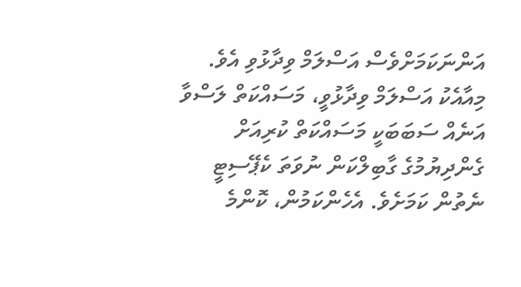އަންނަކަމަށްވެސް އަސްލަމް ވިދާޅުވި އެވެ.
މިއާއެކު އަސްލަމް ވިދާޅުވީ، މަސައްކަތް ލަސްވާ އަނެއް ސަބަބަކީ މަސައްކަތް ކުރިއަށް ގެންދިޔުމުގެ ގާބިލްކަން ނުވަތަ ކެޕޭސިޓީ ނެތުން ކަމަށެވެ. އެހެންކަމުން، ކޮންމެ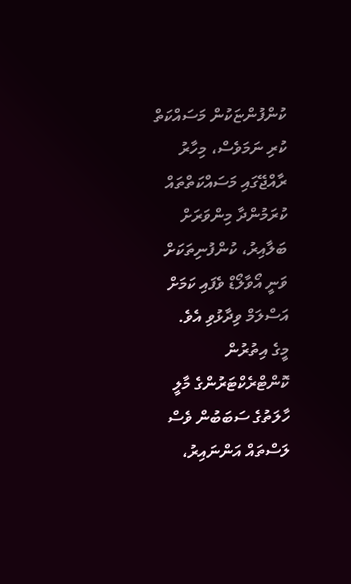ކުންފުންޏަކުން މަސައްކަތް ކުރި ނަމަވެސް، މިހާރު ރާއްޖޭގައި މަސައްކަތްތައް ކުރަމުންދާ މިންވަރަށް ބަލާއިރު، ކުންފުނިތަކަށް ވަނީ އޯވާލޯޑް ވެފައި ކަމަށް އަސްލަމް ވިދާޅުވި އެވެ.
މީގެ އިތުރުން ކޮންޓްރެކްޓަރުންގެ މާލީ ހާލަތުގެ ސަބަބުން ވެސް ލަސްތައް އަންނައިރު،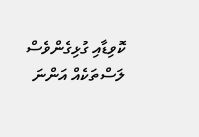ކޮވިޑާއި ގުޅިގެންވެސް ލަސްތަކެއް އަންނަ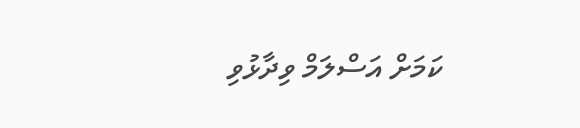ކަމަށް އަސްލަމް ވިދާޅުވި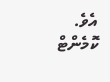އެވެ.
ކޮމެންޓް